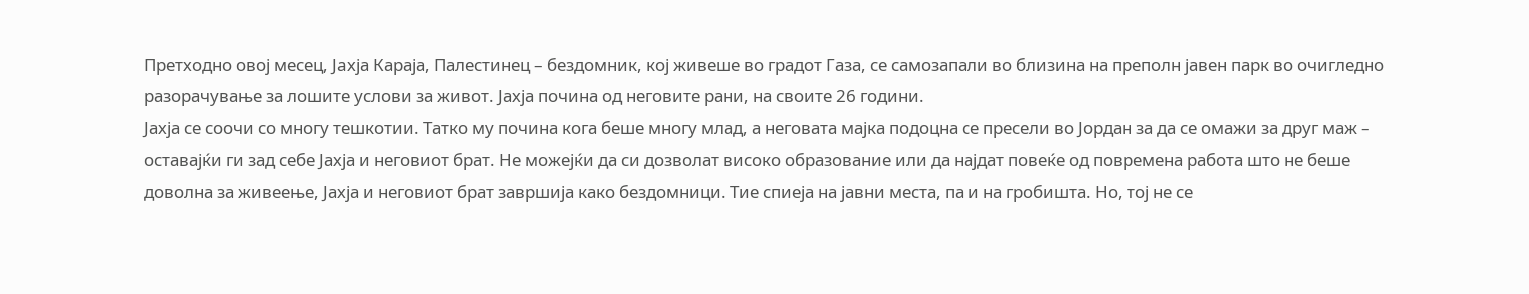Претходно овој месец, Јaхја Караја, Палестинец – бездомник, кој живеше во градот Газа, се самозапали во близина на преполн јавен парк во очигледно разорачување за лошите услови за живот. Јахја почина од неговите рани, на своите 26 години.
Јахја се соочи со многу тешкотии. Татко му почина кога беше многу млад, а неговата мајка подоцна се пресели во Јордан за да се омажи за друг маж – оставајќи ги зад себе Јахја и неговиот брат. Не можејќи да си дозволат високо образование или да најдат повеќе од повремена работа што не беше доволна за живеење, Јахја и неговиот брат завршија како бездомници. Тие спиеја на јавни места, па и на гробишта. Но, тој не се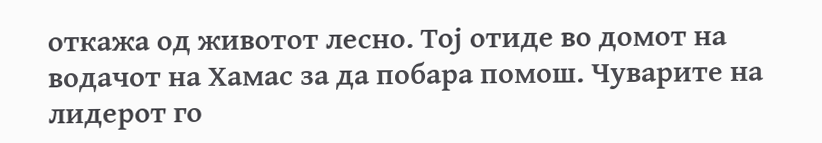откажа од животот лесно. Тој отиде во домот на водачот на Хамас за да побара помош. Чуварите на лидерот го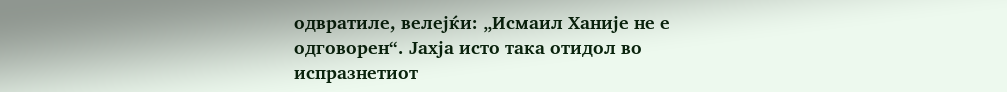одвратиле, велејќи: „Исмаил Ханије не е одговорен“. Јахја исто така отидол во испразнетиот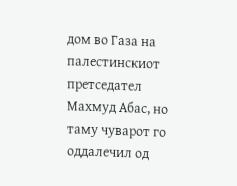дом во Газа на палестинскиот претседател Махмуд Абас, но таму чуварот го оддалечил од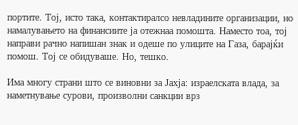портите. Тој, исто така, контактиралсо невладините организации, но намалувањето на финансиите ја отежнаа помошта. Наместо тоа, тој направи рачно напишан знак и одеше по улиците на Газа, барајќи помош. Тој се обидуваше. Но, тешко.

Има многу страни што се виновни за Јахја: израелската влада, за наметнување сурови, произволни санкции врз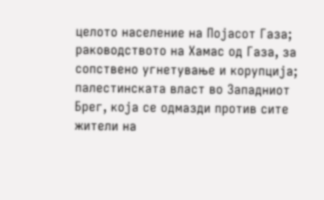целото население на Појасот Газа; раководството на Хамас од Газа, за сопствено угнетување и корупција; палестинската власт во Западниот Брег, која се одмазди против сите жители на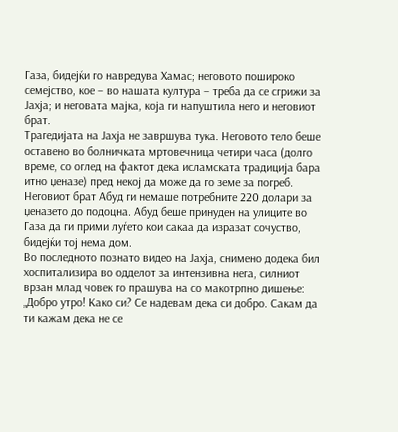Газа, бидејќи го навредува Хамас; неговото пошироко семејство, кое – во нашата култура – треба да се сгрижи за Јахја; и неговата мајка, која ги напуштила него и неговиот брат.
Трагедијата на Јахја не завршува тука. Неговото тело беше оставено во болничката мртовечница четири часа (долго време, со оглед на фактот дека исламската традиција бара итно џеназе) пред некој да може да го земе за погреб. Неговиот брат Абуд ги немаше потребните 220 долари за џеназето до подоцна. Абуд беше принуден на улиците во Газа да ги прими луѓето кои сакаа да изразат сочуство, бидејќи тој нема дом.
Во последното познато видео на Јахја, снимено додека бил хоспитализира во одделот за интензивна нега, силниот врзан млад човек го прашува на со макотрпно дишење: „Добро утро! Како си? Се надевам дека си добро. Сакам да ти кажам дека не се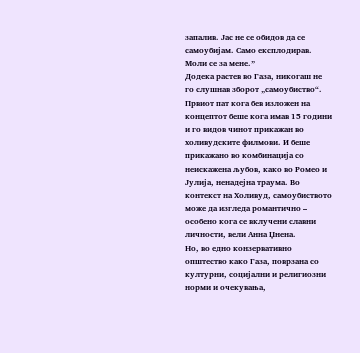запалив. Јас не се обидов да се самоубијам. Само експлодирав. Моли се за мене.”
Додека растев во Газа, никогаш не го слушнав зборот „самоубиство“. Првиот пат кога бев изложен на концептот беше кога имав 15 години и го видов чинот прикажан во холивудските филмови. И беше прикажано во комбинација со неискажена љубов, како во Ромео и Јулија, ненадејна траума. Во контекст на Холивуд, самоубиството може да изгледа романтично – особено кога се вклучени славни личности, вели Анна Џнена.
Но, во едно конзервативно општество како Газа, поврзана со културни, социјални и религиозни норми и очекувања,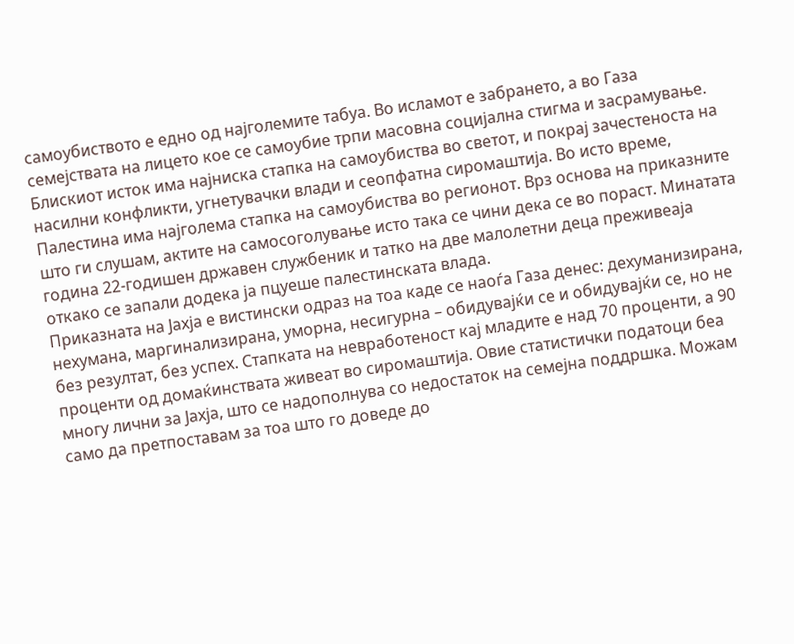самоубиството е едно од најголемите табуа. Во исламот е забрането, а во Газа семејствата на лицето кое се самоубие трпи масовна социјална стигма и засрамување. Блискиот исток има најниска стапка на самоубиства во светот, и покрај зачестеноста на насилни конфликти, угнетувачки влади и сеопфатна сиромаштија. Во исто време, Палестина има најголема стапка на самоубиства во регионот. Врз основа на приказните што ги слушам, актите на самосоголување исто така се чини дека се во пораст. Минатата година 22-годишен државен службеник и татко на две малолетни деца преживеаја откако се запали додека ја пцуеше палестинската влада.
Приказната на Јахја е вистински одраз на тоа каде се наоѓа Газа денес: дехуманизирана, нехумана, маргинализирана, уморна, несигурна – обидувајќи се и обидувајќи се, но не без резултат, без успех. Стапката на невработеност кај младите е над 70 проценти, а 90 проценти од домаќинствата живеат во сиромаштија. Овие статистички податоци беа многу лични за Јахја, што се надополнува со недостаток на семејна поддршка. Можам само да претпоставам за тоа што го доведе до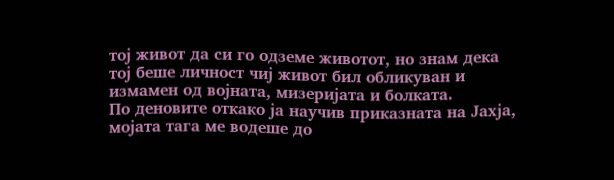тој живот да си го одземе животот, но знам дека тој беше личност чиј живот бил обликуван и измамен од војната, мизеријата и болката.
По деновите откако ја научив приказната на Јахја, мојата тага ме водеше до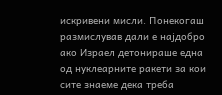искривени мисли. Понекогаш размислував дали е најдобро ако Израел детонираше една од нуклеарните ракети за кои сите знаеме дека треба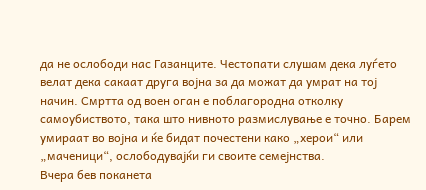да не ослободи нас Газанците. Честопати слушам дека луѓето велат дека сакаат друга војна за да можат да умрат на тој начин. Смртта од воен оган е поблагородна отколку самоубиството, така што нивното размислување е точно. Барем умираат во војна и ќе бидат почестени како „херои“ или „маченици“, ослободувајќи ги своите семејнства.
Вчера бев поканета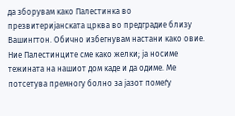да зборувам како Палестинка во презвитеријанската црква во предградие близу Вашингтон. Обично избегнувам настани како овие. Ние Палестинците сме како желки; ја носиме тежината на нашиот дом каде и да одиме. Ме потсетува премногу болно за јазот помеѓу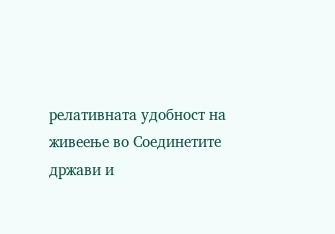релативната удобност на живеење во Соединетите држави и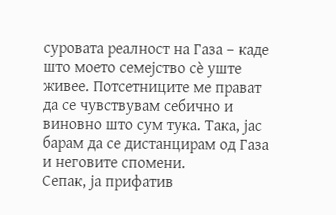суровата реалност на Газа – каде што моето семејство сè уште живее. Потсетниците ме прават да се чувствувам себично и виновно што сум тука. Така, јас барам да се дистанцирам од Газа и неговите спомени.
Сепак, ја прифатив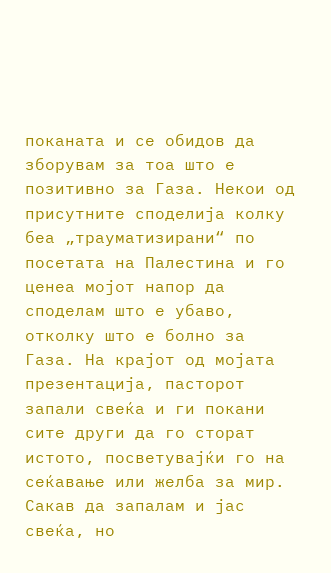поканата и се обидов да зборувам за тоа што е позитивно за Газа. Некои од присутните споделија колку беа „трауматизирани“ по посетата на Палестина и го ценеа мојот напор да споделам што е убаво, отколку што е болно за Газа. На крајот од мојата презентација, пасторот запали свеќа и ги покани сите други да го сторат истото, посветувајќи го на сеќавање или желба за мир. Сакав да запалам и јас свеќа, но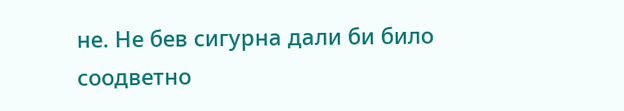не. Не бев сигурна дали би било соодветно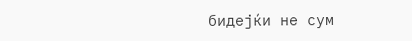бидејќи не сум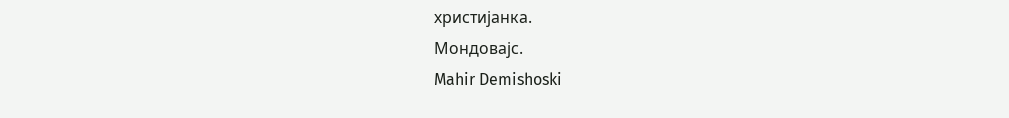христијанка.
Мондовајс.
Mahir Demishoski